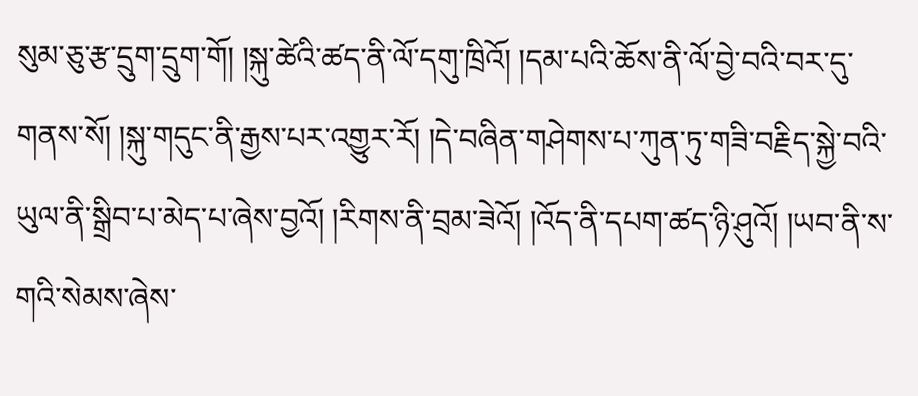སུམ་ཅུ་རྩ་དྲུག་དྲུག་གོ། །སྐུ་ཚེའི་ཚད་ནི་ལོ་དགུ་ཁྲིའོ། །དམ་པའི་ཆོས་ནི་ལོ་བྱེ་བའི་བར་དུ་གནས་སོ། །སྐུ་གདུང་ནི་རྒྱས་པར་འགྱུར་རོ། །དེ་བཞིན་གཤེགས་པ་ཀུན་ཏུ་གཟི་བརྗིད་སྐྱེ་བའི་ཡུལ་ནི་སྒྲིབ་པ་མེད་པ་ཞེས་བྱའོ། །རིགས་ནི་བྲམ་ཟེའོ། །འོད་ནི་དཔག་ཚད་ཉི་ཤུའོ། །ཡབ་ནི་ས་གའི་སེམས་ཞེས་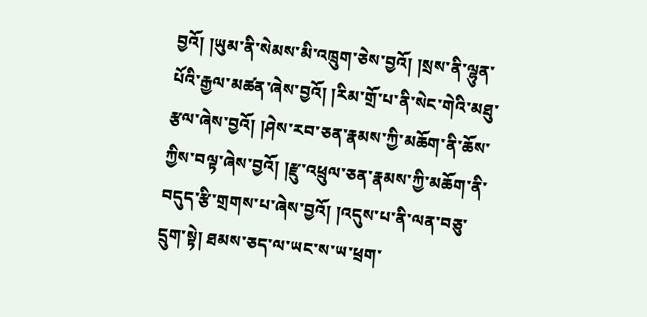བྱའོ། །ཡུམ་ནི་སེམས་མི་འཁྲུག་ཅེས་བྱའོ། །སྲས་ནི་ལྷུན་པོའི་རྒྱལ་མཚན་ཞེས་བྱའོ། །རིམ་གྲོ་པ་ནི་སེང་གེའི་མཐུ་རྩལ་ཞེས་བྱའོ། །ཤེས་རབ་ཅན་རྣམས་ཀྱི་མཆོག་ནི་ཆོས་ཀྱིས་བལྟ་ཞེས་བྱའོ། །རྫུ་འཕྲུལ་ཅན་རྣམས་ཀྱི་མཆོག་ནི་བདུད་རྩི་གྲགས་པ་ཞེས་བྱའོ། །འདུས་པ་ནི་ལན་བཅུ་དྲུག་སྟེ། ཐམས་ཅད་ལ་ཡང་ས་ཡ་ཕྲག་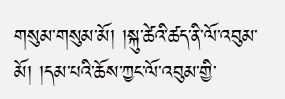གསུམ་གསུམ་མོ། །སྐུ་ཚེའི་ཚད་ནི་ལོ་འབུམ་མོ། །དམ་པའི་ཆོས་ཀྱང་ལོ་འབུམ་གྱི་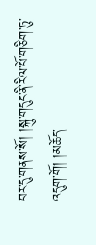བར་དུ་གནས་སོ། །སྐུ་གདུང་ནི་རིལ་པོ་གཅིག་ཏུ་འདུག་གོ། །མཆོད་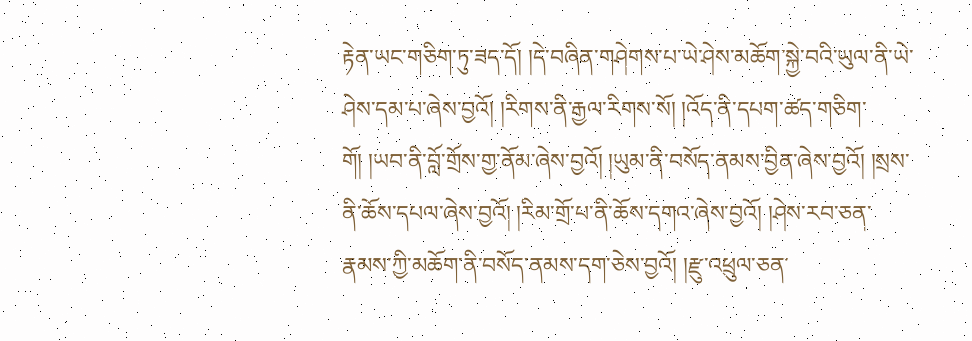རྟེན་ཡང་གཅིག་ཏུ་ཟད་དོ། །དེ་བཞིན་གཤེགས་པ་ཡེ་ཤེས་མཆོག་སྐྱེ་བའི་ཡུལ་ནི་ཡེ་ཤེས་དམ་པ་ཞེས་བྱའོ། །རིགས་ནི་རྒྱལ་རིགས་སོ། །འོད་ནི་དཔག་ཚད་གཅིག་གོ། །ཡབ་ནི་བློ་གྲོས་གྱ་ནོམ་ཞེས་བྱའོ། །ཡུམ་ནི་བསོད་ནམས་བྱིན་ཞེས་བྱའོ། །སྲས་ནི་ཆོས་དཔལ་ཞེས་བྱའོ། །རིམ་གྲོ་པ་ནི་ཆོས་དགའ་ཞེས་བྱའོ། །ཤེས་རབ་ཅན་རྣམས་ཀྱི་མཆོག་ནི་བསོད་ནམས་དག་ཅེས་བྱའོ། །རྫུ་འཕྲུལ་ཅན་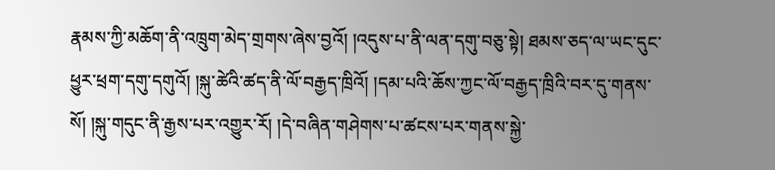རྣམས་ཀྱི་མཆོག་ནི་འཁྲུག་མེད་གྲགས་ཞེས་བྱའོ། །འདུས་པ་ནི་ལན་དགུ་བཅུ་སྟེ། ཐམས་ཅད་ལ་ཡང་དུང་ཕྱུར་ཕྲག་དགུ་དགུའོ། །སྐུ་ཚེའི་ཚད་ནི་ལོ་བརྒྱད་ཁྲིའོ། །དམ་པའི་ཆོས་ཀྱང་ལོ་བརྒྱད་ཁྲིའི་བར་དུ་གནས་སོ། །སྐུ་གདུང་ནི་རྒྱས་པར་འགྱུར་རོ། །དེ་བཞིན་གཤེགས་པ་ཚངས་པར་གནས་སྐྱེ་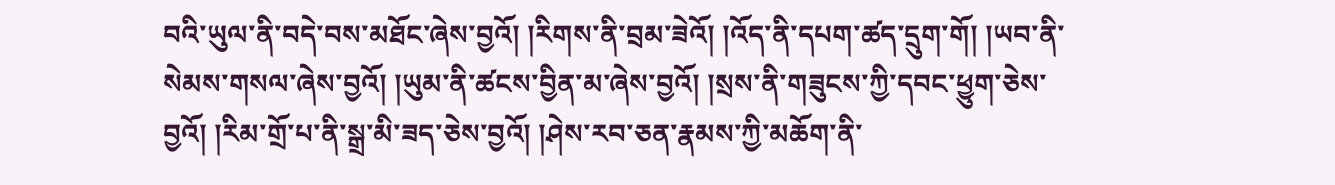བའི་ཡུལ་ནི་བདེ་བས་མཐོང་ཞེས་བྱའོ། །རིགས་ནི་བྲམ་ཟེའོ། །འོད་ནི་དཔག་ཚད་དྲུག་གོ། །ཡབ་ནི་སེམས་གསལ་ཞེས་བྱའོ། །ཡུམ་ནི་ཚངས་བྱིན་མ་ཞེས་བྱའོ། །སྲས་ནི་གཟུངས་ཀྱི་དབང་ཕྱུག་ཅེས་བྱའོ། །རིམ་གྲོ་པ་ནི་སྒྲ་མི་ཟད་ཅེས་བྱའོ། །ཤེས་རབ་ཅན་རྣམས་ཀྱི་མཆོག་ནི་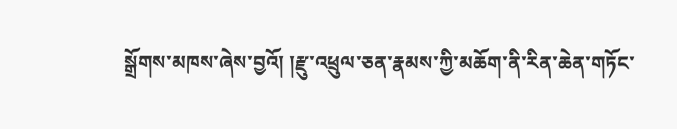སྒྲོགས་མཁས་ཞེས་བྱའོ། །རྫུ་འཕྲུལ་ཅན་རྣམས་ཀྱི་མཆོག་ནི་རིན་ཆེན་གཏོང་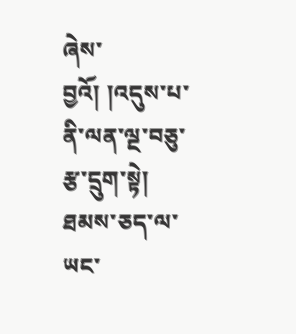ཞེས་བྱའོ། །འདུས་པ་ནི་ལན་ལྔ་བཅུ་རྩ་དྲུག་སྟེ། ཐམས་ཅད་ལ་ཡང་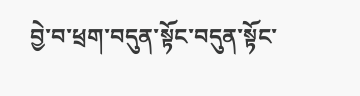བྱེ་བ་ཕྲག་བདུན་སྟོང་བདུན་སྟོང་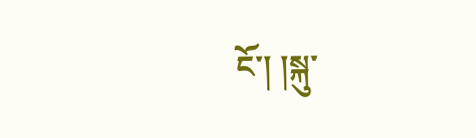ངོ་། །སྐུ་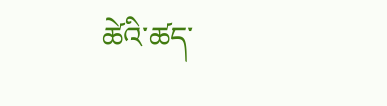ཚེའི་ཚད་